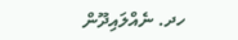ހދ. ނެއްލައިދޫން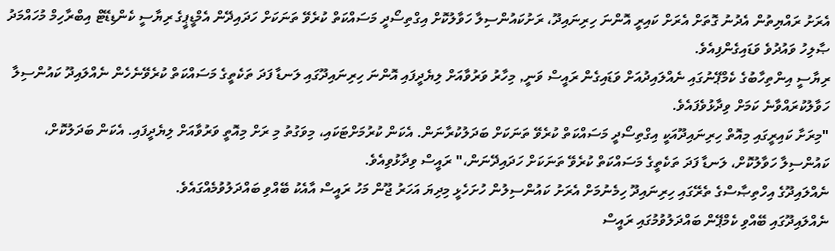އެރަށު ރައްޔިތުން އެދުނު ގޮތަށް އެރަށް ކައިރީ އޮންނަ ހިރިނައިދޫ، ރަށުކައުންސިލާ ހަވާލުކޮށް އިގްތިސޯދީ މަސައްކަތް ކުރެވޭ ތަނަކަށް ހަދައިދޭން އެމްޑީޕީގެ ރިޔާސީ ކެންޑިޑޭޓް އިބްރާހިމް މުހައްމަދު ޞާލިހު ވައުދުވެ ވަޑައިގެންފިއެވެ.
ރިޔާސީ އިންތިހާބުގެ ކެމްޕޭނުގައި ނެއްލައިދުއަށް ވަޑައިގެން ރައީސް ވަނީ, މިހާރު ވަރުވާއަށް ލިޔެދީފައި އޮންނަ ހިރިނައިދޫގައި ލަނޑާ ފަދަ ތަކެތީގެ މަސައްކަތް ކުރެވޭނެހެން ނެއްލައިދޫ ކައުންސިލާ ހަވާލުކުރައްވާނެ ކަމަށް ވިދާޅުވެފައެވެ.
"މިރަށާ ކައިރީގައި މިއޮތް ހިރިނައިދޫއަކީ އިގްތިސޯދީ މަސައްކަތް ކުރެވޭ ތަނަކަށް ބަދަލުކުރާނަން. އެކަން ކުރުމަށްޓަކައި، މިވަގުތު މި ރަށް މިއޮތީ ވަރުވާއަށް ލިޔެދީފައި. އެކަން ބަދަލުކޮށް، ކައުންސިލާ ހަވާލުކޮށް، ލަނޑާ ފަދަ ތަކެތީގެ މަސައްކަތް ކުރެވޭ ތަނަކަށް ހަދައިދޭނަން،" ރައީސް ވިދާޅުވިއެވެ.
ނެއްލައިދޫގެ އިހްތިޞާސްގެ ތެރޭގައި ހިރިނައިދޫ ހިމެނުމަށް އެރަށު ކައުންސިލުން ހުށަހެޅީ މިދިޔަ އަހަރު ޖޫން މަހު ރައީސް އާއެކު ބޭއްވި ބައްދަލުވުމެއްގައެވެ.
ނެއްލައިދޫގައި ބޭއްވި ކެމްޕޭން ބައްދަލުވުމުގައި ރައީސް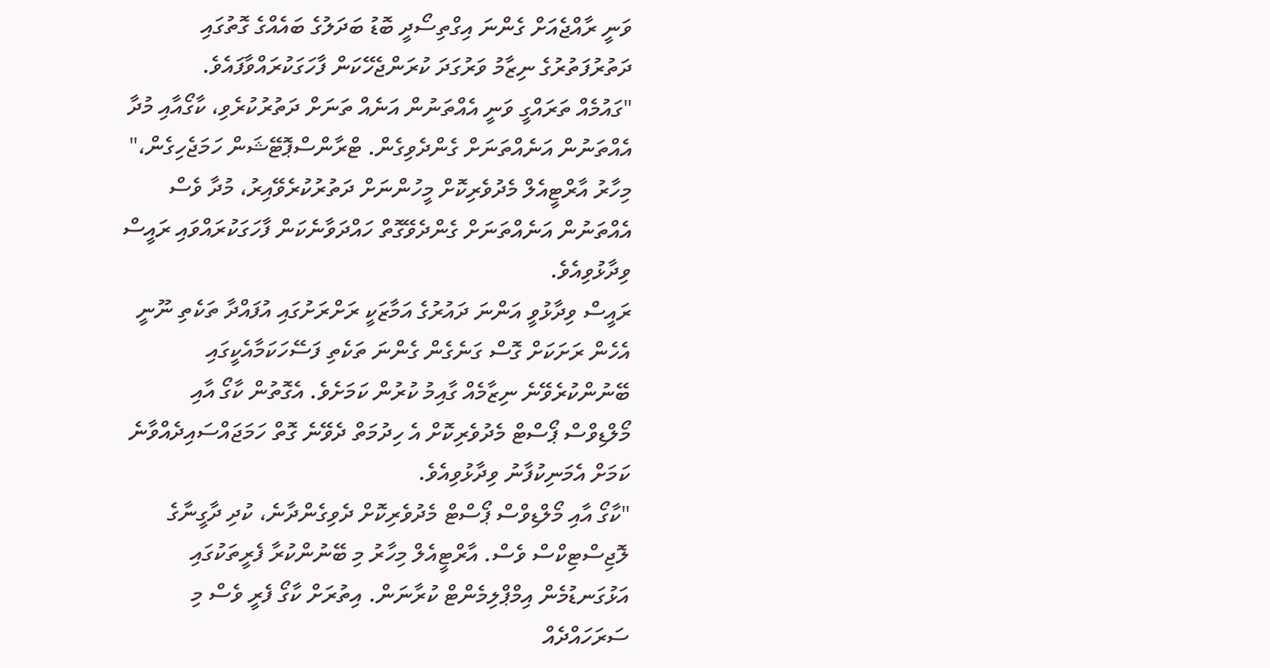ވަނީ ރާއްޖެއަށް ގެންނަ އިގްތިސޯދީ ބޮޑު ބަދަލުގެ ބައެއްގެ ގޮތުގައި ދަތުރުފަތުރުގެ ނިޒާމު ވަރުގަދަ ކުރަންޖެހޭކަން ފާހަގަކުރައްވާފައެވެ.
"ގައުމެއް ތަރައްގީ ވަނީ އެއްތަނުން އަނެއް ތަނަށް ދަތުރުކުރެވި، ކާގޯއާއި މުދާ އެއްތަނުން އަނެއްތަނަށް ގެންދެވިގެން. ޓްރާންސްޕޮޓޭޝަން ހަމަޖެހިގެން،" މިހާރު އާރްޓީއެލް މެދުވެރިކޮށް މީހުންނަށް ދަތުރުކުރެވޭއިރު، މުދާ ވެސް އެއްތަނުން އަނެއްތަނަށް ގެންދެވޭގޮތް ހައްދަވާނެކަން ފާހަގަކުރައްވައި ރައީސް ވިދާޅުވިއެވެ.
ރައީސް ވިދާޅުވީ އަންނަ ދައުރުގެ އަމާޒަކީ ރަށްރަށުގައި އުފައްދާ ތަކެތި ނޫނީ އެހެން ރަށަކަށް ގޮސް ގަނެގެން ގެންނަ ތަކެތި ފަސޭހަކަމާއެކީގައި ބޭނުންކުރެވޭނެ ނިޒާމެއް ގާއިމު ކުރުން ކަމަށެވެ. އެގޮތުން ކާގޯ އާއި މޯލްޑިވްސް ޕޯސްޓް މެދުވެރިކޮށް އެ ހިދުމަތް ދެވޭނެ ގޮތް ހަމަޖައްސައިދެއްވާނެ ކަމަށް އެމަނިކުފާނު ވިދާޅުވިއެވެ.
"ކާގޯ އާއި މޯލްޑިވްސް ޕޯސްޓް މެދުވެރިކޮށް ދެވިގެންދާނެ، ކުދި ދާގީނާގެ ލޮޖިސްޓިކްސް ވެސް. އާރްޓީއެލް މިހާރު މި ބޭނުންކުރާ ފެރީތަކުގައި އަޅުގަނޑުމެން އިމްޕްލިމެންޓް ކުރާނަން. އިތުރަށް ކާގޯ ފެރީ ވެސް މި ސަރަހައްދެއް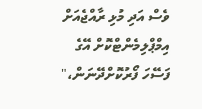ވެސް އަދި މުޅި ރާއްޖެއަށް އިމްޕްލިމެންޓްކޮށް އޭގެ ފަސޭހަ ފޯރުކޮށްދޭނަން،"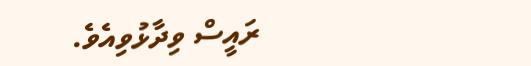ރައީސް ވިދާޅުވިއެވެ.